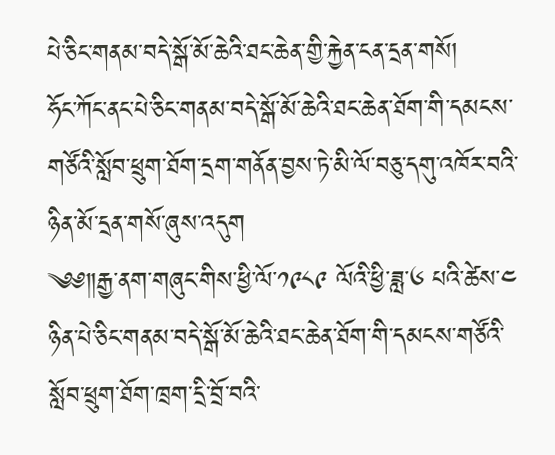པེ་ཅིང་གནམ་བདེ་སྒོ་མོ་ཆེའི་ཐང་ཆེན་གྱི་རྐྱེན་ངན་དྲན་གསོ།
ཧོང་ཀོང་ནང་པེ་ཅིང་གནམ་བདེ་སྒོ་མོ་ཆེའི་ཐང་ཆེན་ཐོག་གི་དམངས་གཙོའི་སློབ་ཕྲུག་ཐོག་དྲག་གནོན་བྱས་ཏེ་མི་ལོ་བཅུ་དགུ་འཁོར་བའི་ཉིན་མོ་དྲན་གསོ་ཞུས་འདུག
༄༅༎རྒྱ་ནག་གཞུང་གིས་ཕྱི་ལོ་༡༩༨༩ ལོའི་ཕྱི་ཟླ་༦ པའི་ཚེས་༤ ཉིན་པེ་ཅིང་གནམ་བདེ་སྒོ་མོ་ཆེའི་ཐང་ཆེན་ཐོག་གི་དམངས་གཙོའི་སློབ་ཕྲུག་ཐོག་ཁྲག་དྲི་བྲོ་བའི་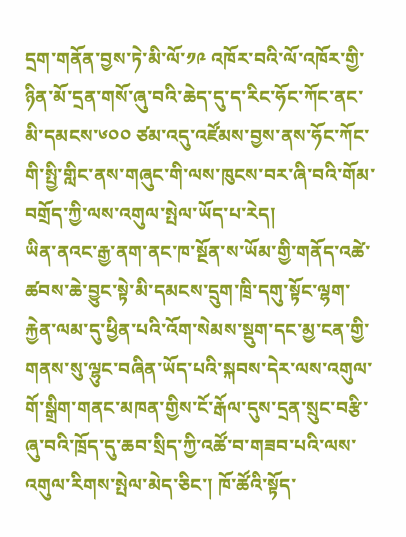དྲག་གནོན་བྱས་ཏེ་མི་ལོ་༡༩ འཁོར་བའི་ལོ་འཁོར་གྱི་ཉིན་མོ་དྲན་གསོ་ཞུ་བའི་ཆེད་དུ་ད་རིང་ཧོང་ཀོང་ནང་མི་དམངས་༦༠༠ ཙམ་འདུ་འཛོམས་བྱས་ནས་ཧོང་ཀོང་གི་སྤྱི་གླིང་ནས་གཞུང་གི་ལས་ཁུངས་བར་ཞི་བའི་གོམ་བགྲོད་ཀྱི་ལས་འགུལ་སྤེལ་ཡོད་པ་རེད།
ཡིན་ནའང་རྒྱ་ནག་ནང་ཁ་སྔོན་ས་ཡོམ་གྱི་གནོད་འཚེ་ཚབས་ཆེ་བྱུང་སྟེ་མི་དམངས་དྲུག་ཁྲི་དགུ་སྟོང་ལྷག་རྐྱེན་ལམ་དུ་ཕྱིན་པའི་འོག་སེམས་སྡུག་དང་མྱ་ངན་གྱི་གནས་སུ་ལྷུང་བཞིན་ཡོད་པའི་སྐབས་དེར་ལས་འགུལ་གོ་སྒྲིག་གནང་མཁན་གྱིས་ངོ་རྒོལ་དུས་དྲན་སྲུང་བརྩི་ཞུ་བའི་ཁྲོད་དུ་ཆབ་སྲིད་ཀྱི་འཚོ་བ་གཟབ་པའི་ལས་འགུལ་རིགས་སྤེལ་མེད་ཅིང་། ཁོ་ཚོའི་སྟོད་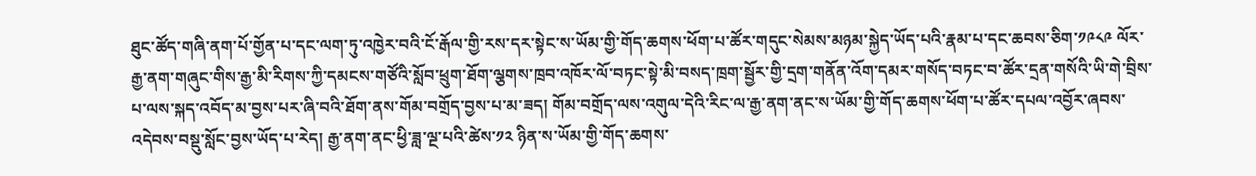ཐུང་ཚོད་གཞི་ནག་པོ་གྱོན་པ་དང་ལག་ཏུ་འཁྱེར་བའི་ངོ་རྒོལ་གྱི་རས་དར་སྟེང་ས་ཡོམ་གྱི་གོད་ཆགས་ཕོག་པ་ཚོར་གདུང་སེམས་མཉམ་སྐྱེད་ཡོད་པའི་རྣམ་པ་དང་ཆབས་ཅིག་༡༩༨༩ ལོར་རྒྱ་ནག་གཞུང་གིས་རྒྱ་མི་རིགས་ཀྱི་དམངས་གཙོའི་སློབ་ཕྲུག་ཐོག་ལྕགས་ཁྲབ་འཁོར་ལོ་བཏང་སྟེ་མི་བསད་ཁྲག་སྦྱོར་གྱི་དྲག་གནོན་འོག་དམར་གསོད་བཏང་བ་ཚོར་དྲན་གསོའི་ཡི་གེ་བྲིས་པ་ལས་སྐད་འབོད་མ་བྱས་པར་ཞི་བའི་ཐོག་ནས་གོམ་བགྲོད་བྱས་པ་མ་ཟད། གོམ་བགྲོད་ལས་འགུལ་དེའི་རིང་ལ་རྒྱ་ནག་ནང་ས་ཡོམ་གྱི་གོད་ཆགས་ཕོག་པ་ཚོར་དཔལ་འབྱོར་ཞབས་འདེབས་བསྡུ་སློང་བྱས་ཡོད་པ་རེད། རྒྱ་ནག་ནང་ཕྱི་ཟླ་ལྔ་པའི་ཚེས་༡༢ ཉིན་ས་ཡོམ་གྱི་གོད་ཆགས་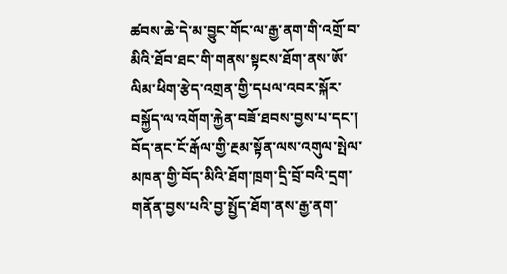ཚབས་ཆེ་དེ་མ་བྱུང་གོང་ལ་རྒྱ་ནག་གི་འགྲོ་བ་མིའི་ཐོབ་ཐང་གི་གནས་སྟངས་ཐོག་ནས་ཨོ་ལིམ་ཕིག་རྩེད་འགྲན་གྱི་དཔལ་འབར་སྐོར་བསྐྱོད་ལ་འགོག་རྐྱེན་བཟོ་ཐབས་བྱས་པ་དང་། བོད་ནང་ངོ་རྒོལ་གྱི་རྔམ་སྟོན་ལས་འགུལ་སྤེལ་མཁན་གྱི་བོད་མིའི་ཐོག་ཁྲག་དྲི་བྲོ་བའི་དྲག་གནོན་བྱས་པའི་བྱ་སྤྱོད་ཐོག་ནས་རྒྱ་ནག་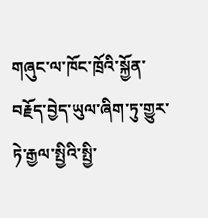གཞུང་ལ་ཁོང་ཁྲོའི་སྐྱོན་བརྗོད་བྱེད་ཡུལ་ཞིག་ཏུ་གྱུར་ཏེ་རྒྱལ་སྤྱིའི་སྤྱི་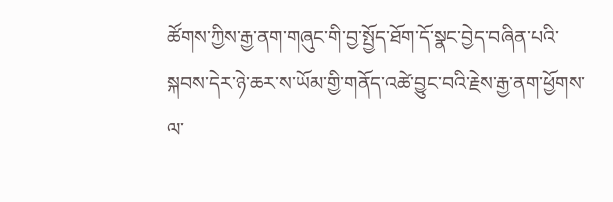ཚོགས་ཀྱིས་རྒྱ་ནག་གཞུང་གི་བྱ་སྤྱོད་ཐོག་དོ་སྣང་བྱེད་བཞིན་པའི་སྐབས་དེར་ཉེ་ཆར་ས་ཡོམ་གྱི་གནོད་འཚེ་བྱུང་བའི་རྗེས་རྒྱ་ནག་ཕྱོགས་ལ་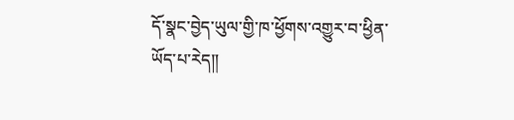དོ་སྣང་བྱེད་ཡུལ་གྱི་ཁ་ཕྱོགས་འགྱུར་བ་ཕྱིན་ཡོད་པ་རེད༎